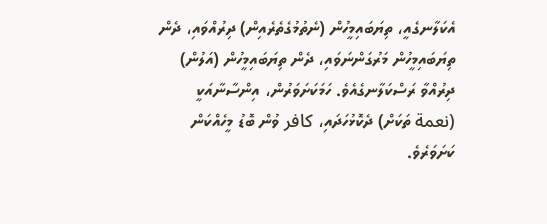އެކަލާނގެއީ، ތިޔަބައިމީހުން (ނެތުމުގެތެރެއިން) ދިރުއްވައި، ދެން ތިޔަބައިމީހުން މަރުގަންނަވައި، ދެން ތިޔަބައިމީހުން (އަލުން) ދިރުއްވާ ރަސްކަލާނގެއެވެ. ހަމަކަށަވަރުން، އިންސާނާއަކީ (نعمة ތަކަށް) ދެކޮޅުހަދައި، كافر ވުން ބޮޑު މީހެއްކަން ކަށަވަރެވެ.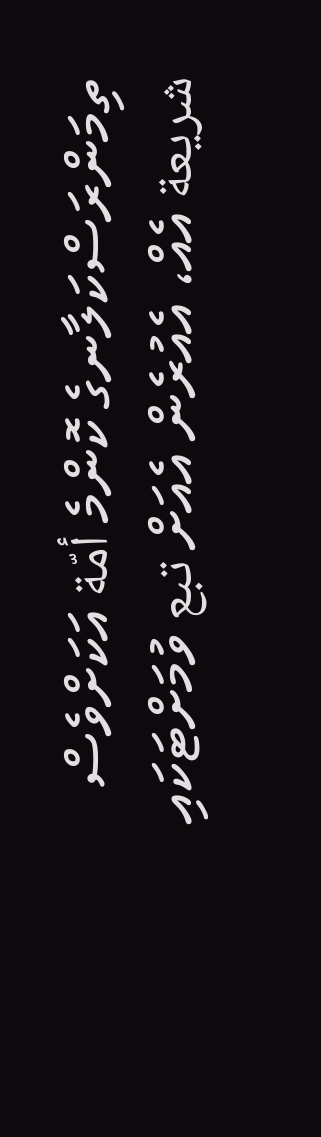ތިމަންރަސްކަލާނގެ ކޮންމެ أمّة އަކަށްވެސް شريعة އެއް، އެއުރެން އެއަށް تبع ވުމަށްޓަކައި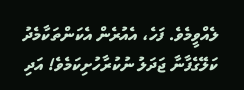ލެއްވީމެވެ. ފަހެ، އެއުރެން އެކަންތަކާމެދު ކަލޭގެފާނާ ޖަދަލު ނުކުރާހުށިކަމެވެ! އަދި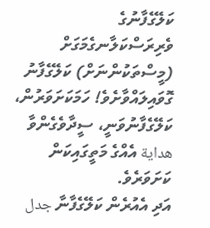ކަލޭގެފާނުގެ ވެރިރަސްކަލާނގެމަގަށް (މީސްތަކުންނަށް) ކަލޭގެފާނު ގޮވައިލައްވާށެވެ! ހަމަކަށަވަރުން، ކަލޭގެފާނުވަނީ، ސީދާވެގެންވާ هداية އެއްގެ މަތީގައިކަން ކަށަވަރެވެ.
އަދި އެއުރެން ކަލޭގެފާނާ جدل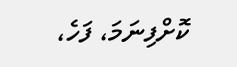ކޮށްފިނަމަ، ފަހެ،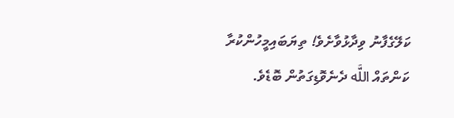ކަލޭގެފާނު ވިދާޅުވާށެވެ! ތިޔަބައިމީހުންކުރާ ކަންތައް اللَّه ދެނެވޮޑިގަތުން ބޮޑެވެ.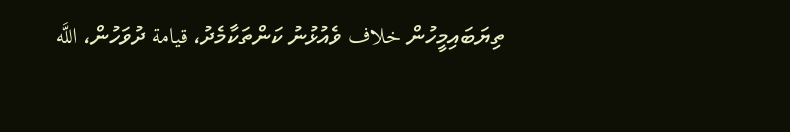ތިޔަބައިމީހުން خلاف ވެއުޅުނު ކަންތަކާމެދު، قيامة ދުވަހުން، اللَّه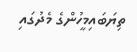ތިޔަބައިމީހުންގެ މެދުގައި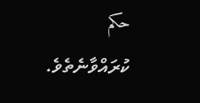حكم ކުރައްވާނެތެވެ.